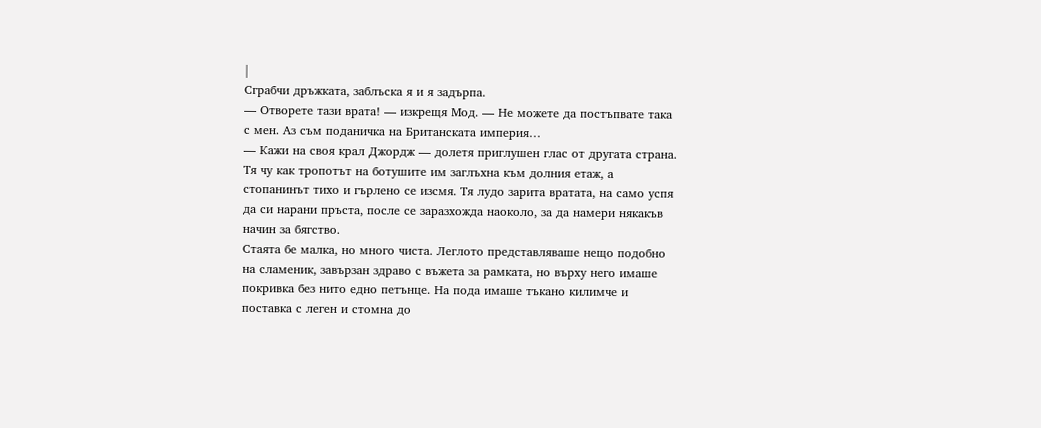|
Сграбчи дръжката, заблъска я и я задърпа.
— Отворете тази врата! — изкрещя Мод. — Не можете да постъпвате така с мен. Аз съм поданичка на Британската империя…
— Кажи на своя крал Джордж — долетя приглушен глас от другата страна.
Тя чу как тропотът на ботушите им заглъхна към долния етаж, а стопанинът тихо и гърлено се изсмя. Тя лудо зарита вратата, на само успя да си нарани пръста, после се заразхожда наоколо, за да намери някакъв начин за бягство.
Стаята бе малка, но много чиста. Леглото представляваше нещо подобно на сламеник, завързан здраво с въжета за рамката, но върху него имаше покривка без нито едно петънце. На пода имаше тъкано килимче и поставка с леген и стомна до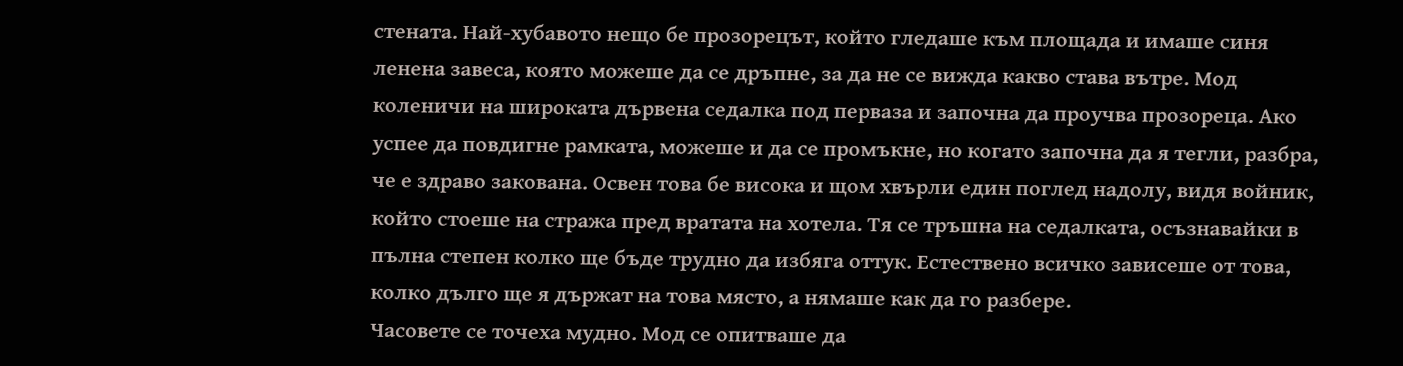стената. Най-хубавото нещо бе прозорецът, който гледаше към площада и имаше синя ленена завеса, която можеше да се дръпне, за да не се вижда какво става вътре. Мод коленичи на широката дървена седалка под перваза и започна да проучва прозореца. Ако успее да повдигне рамката, можеше и да се промъкне, но когато започна да я тегли, разбра, че е здраво закована. Освен това бе висока и щом хвърли един поглед надолу, видя войник, който стоеше на стража пред вратата на хотела. Тя се тръшна на седалката, осъзнавайки в пълна степен колко ще бъде трудно да избяга оттук. Естествено всичко зависеше от това, колко дълго ще я държат на това място, а нямаше как да го разбере.
Часовете се точеха мудно. Мод се опитваше да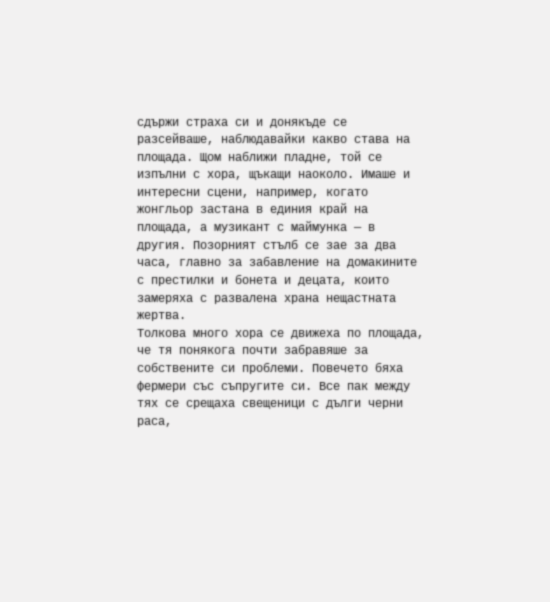сдържи страха си и донякъде се разсейваше, наблюдавайки какво става на площада. Щом наближи пладне, той се изпълни с хора, щъкащи наоколо. Имаше и интересни сцени, например, когато жонгльор застана в единия край на площада, а музикант с маймунка — в другия. Позорният стълб се зае за два часа, главно за забавление на домакините с престилки и бонета и децата, които замеряха с развалена храна нещастната жертва.
Толкова много хора се движеха по площада, че тя понякога почти забравяше за собствените си проблеми. Повечето бяха фермери със съпругите си. Все пак между тях се срещаха свещеници с дълги черни раса,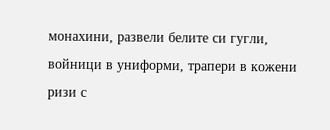монахини, развели белите си гугли, войници в униформи, трапери в кожени ризи с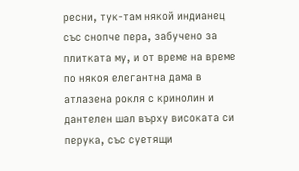ресни, тук-там някой индианец със снопче пера, забучено за плитката му, и от време на време по някоя елегантна дама в атлазена рокля с кринолин и дантелен шал върху високата си перука, със суетящи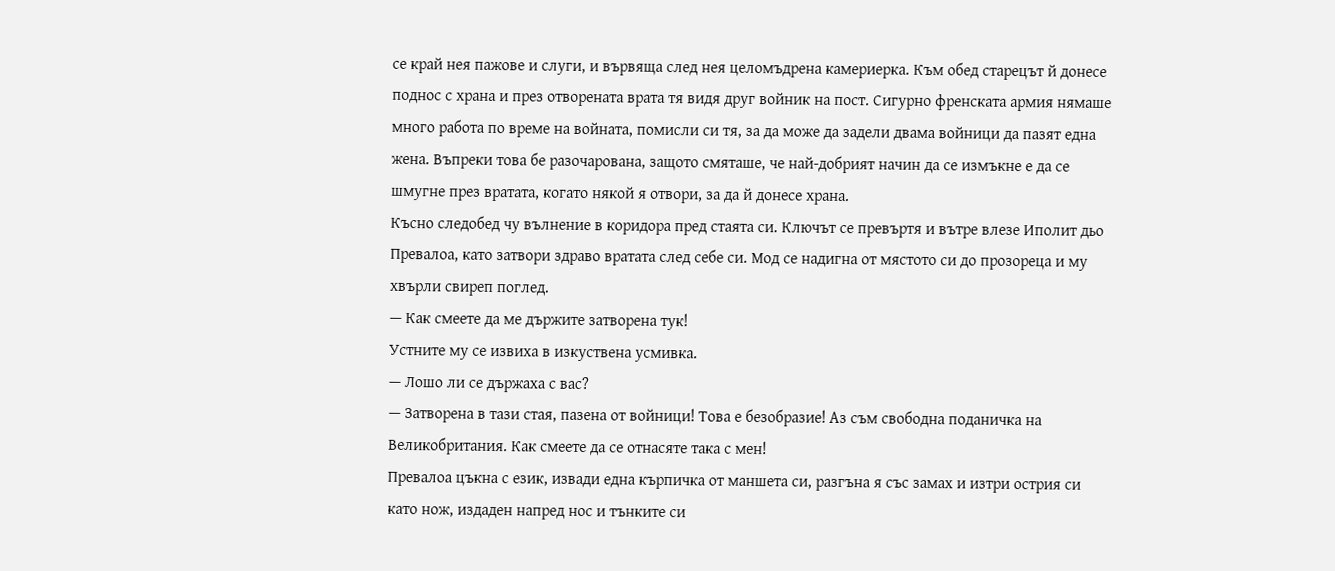се край нея пажове и слуги, и вървяща след нея целомъдрена камериерка. Към обед старецът й донесе поднос с храна и през отворената врата тя видя друг войник на пост. Сигурно френската армия нямаше много работа по време на войната, помисли си тя, за да може да задели двама войници да пазят една жена. Въпреки това бе разочарована, защото смяташе, че най-добрият начин да се измъкне е да се шмугне през вратата, когато някой я отвори, за да й донесе храна.
Късно следобед чу вълнение в коридора пред стаята си. Ключът се превъртя и вътре влезе Иполит дьо Превалоа, като затвори здраво вратата след себе си. Мод се надигна от мястото си до прозореца и му хвърли свиреп поглед.
— Как смеете да ме държите затворена тук!
Устните му се извиха в изкуствена усмивка.
— Лошо ли се държаха с вас?
— Затворена в тази стая, пазена от войници! Това е безобразие! Аз съм свободна поданичка на Великобритания. Как смеете да се отнасяте така с мен!
Превалоа цъкна с език, извади една кърпичка от маншета си, разгъна я със замах и изтри острия си като нож, издаден напред нос и тънките си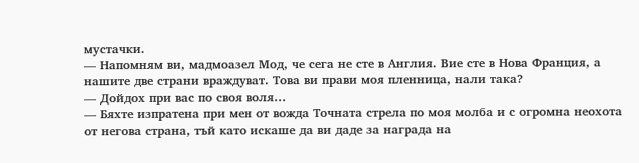мустачки.
— Напомням ви, мадмоазел Мод, че сега не сте в Англия. Вие сте в Нова Франция, а нашите две страни враждуват. Това ви прави моя пленница, нали така?
— Дойдох при вас по своя воля…
— Бяхте изпратена при мен от вожда Точната стрела по моя молба и с огромна неохота от негова страна, тъй като искаше да ви даде за награда на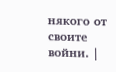някого от своите войни. |